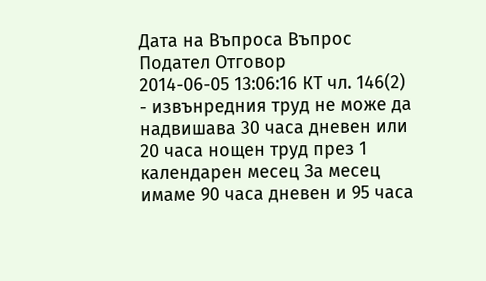Дата на Въпроса Въпрос Подател Отговор
2014-06-05 13:06:16 КТ чл. 146(2) - извънредния труд не може да надвишава 30 часа дневен или 20 часа нощен труд през 1 календарен месец За месец имаме 90 часа дневен и 95 часа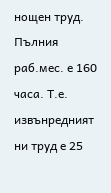нощен труд. Пълния раб.мес. е 160 часа. Т.е. извънредният ни труд е 25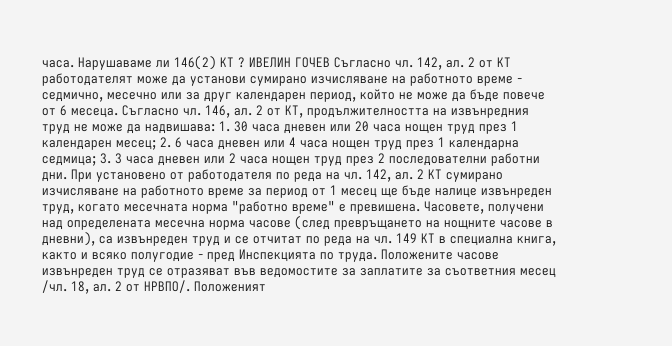часа. Нарушаваме ли 146(2) КТ ? ИВЕЛИН ГОЧЕВ Съгласно чл. 142, ал. 2 от КТ работодателят може да установи сумирано изчисляване на работното време - седмично, месечно или за друг календарен период, който не може да бъде повече от 6 месеца. Съгласно чл. 146, ал. 2 от КТ, продължителността на извънредния труд не може да надвишава: 1. 30 часа дневен или 20 часа нощен труд през 1 календарен месец; 2. 6 часа дневен или 4 часа нощен труд през 1 календарна седмица; 3. 3 часа дневен или 2 часа нощен труд през 2 последователни работни дни. При установено от работодателя по реда на чл. 142, ал. 2 КТ сумирано изчисляване на работното време за период от 1 месец ще бъде налице извънреден труд, когато месечната норма "работно време" е превишена. Часовете, получени над определената месечна норма часове (след превръщането на нощните часове в дневни), са извънреден труд и се отчитат по реда на чл. 149 КТ в специална книга, както и всяко полугодие - пред Инспекцията по труда. Положените часове извънреден труд се отразяват във ведомостите за заплатите за съответния месец /чл. 18, ал. 2 от НРВПО/. Положеният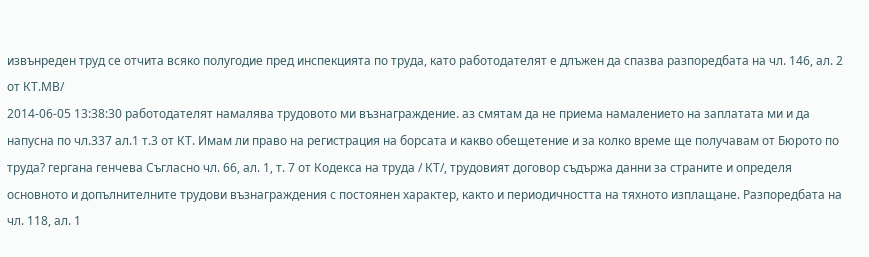извънреден труд се отчита всяко полугодие пред инспекцията по труда, като работодателят е длъжен да спазва разпоредбата на чл. 146, ал. 2 от КТ.МВ/
2014-06-05 13:38:30 работодателят намалява трудовото ми възнаграждение. аз смятам да не приема намалението на заплатата ми и да напусна по чл.337 ал.1 т.3 от КТ. Имам ли право на регистрация на борсата и какво обещетение и за колко време ще получавам от Бюрото по труда? гергана генчева Съгласно чл. 66, ал. 1, т. 7 от Кодекса на труда / КТ/, трудовият договор съдържа данни за страните и определя основното и допълнителните трудови възнаграждения с постоянен характер, както и периодичността на тяхното изплащане. Разпоредбата на чл. 118, ал. 1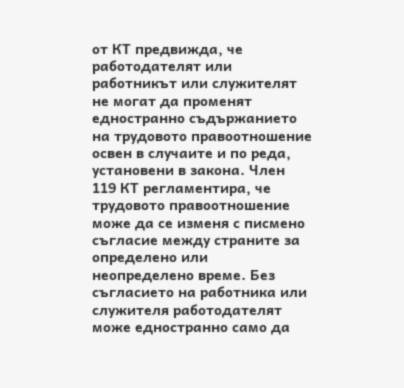от КТ предвижда, че работодателят или работникът или служителят не могат да променят едностранно съдържанието на трудовото правоотношение освен в случаите и по реда, установени в закона. Член 119 КТ регламентира, че трудовото правоотношение може да се изменя с писмено съгласие между страните за определено или неопределено време. Без съгласието на работника или служителя работодателят може едностранно само да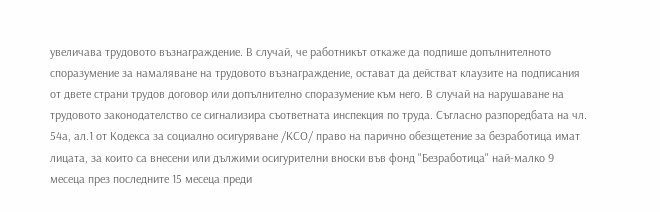увеличава трудовото възнаграждение. В случай, че работникът откаже да подпише допълнителното споразумение за намаляване на трудовото възнаграждение, остават да действат клаузите на подписания от двете страни трудов договор или допълнително споразумение към него. В случай на нарушаване на трудовото законодателство се сигнализира съответната инспекция по труда. Съгласно разпоредбата на чл. 54а, ал.1 от Кодекса за социално осигуряване /КСО/ право на парично обезщетение за безработица имат лицата, за които са внесени или дължими осигурителни вноски във фонд "Безработица" най-малко 9 месеца през последните 15 месеца преди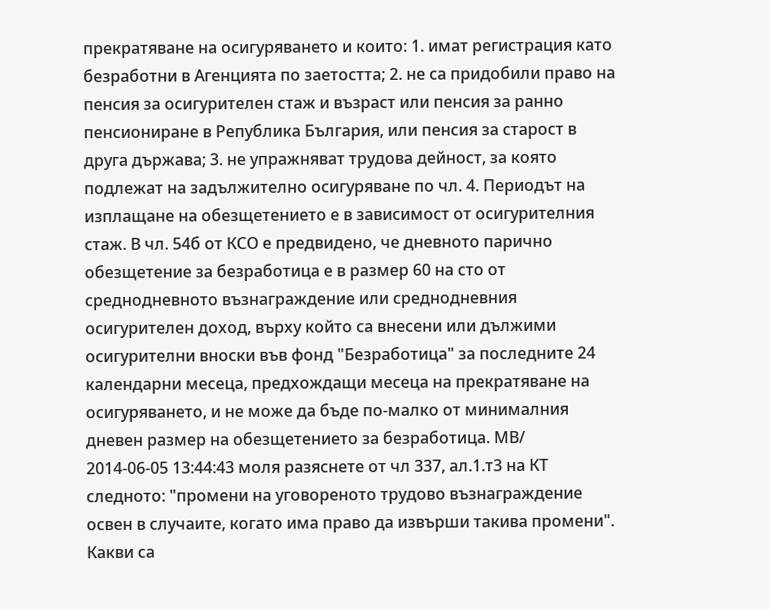прекратяване на осигуряването и които: 1. имат регистрация като безработни в Агенцията по заетостта; 2. не са придобили право на пенсия за осигурителен стаж и възраст или пенсия за ранно пенсиониране в Република България, или пенсия за старост в друга държава; 3. не упражняват трудова дейност, за която подлежат на задължително осигуряване по чл. 4. Периодът на изплащане на обезщетението е в зависимост от осигурителния стаж. В чл. 54б от КСО е предвидено, че дневното парично обезщетение за безработица е в размер 60 на сто от среднодневното възнаграждение или среднодневния осигурителен доход, върху който са внесени или дължими осигурителни вноски във фонд "Безработица" за последните 24 календарни месеца, предхождащи месеца на прекратяване на осигуряването, и не може да бъде по-малко от минималния дневен размер на обезщетението за безработица. МВ/
2014-06-05 13:44:43 моля разяснете от чл 337, ал.1.т3 на КТ следното: "промени на уговореното трудово възнаграждение освен в случаите, когато има право да извърши такива промени". Какви са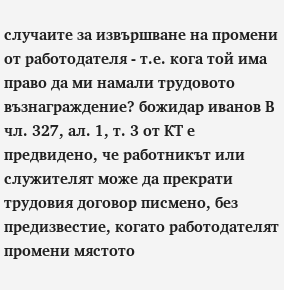случаите за извършване на промени от работодателя - т.е. кога той има право да ми намали трудовото възнаграждение? божидар иванов В чл. 327, ал. 1, т. 3 от КТ е предвидено, че работникът или служителят може да прекрати трудовия договор писмено, без предизвестие, когато работодателят промени мястото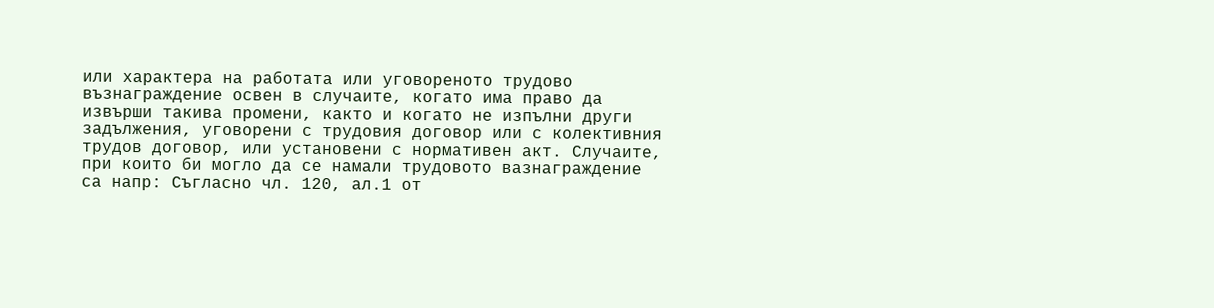или характера на работата или уговореното трудово възнаграждение освен в случаите, когато има право да извърши такива промени, както и когато не изпълни други задължения, уговорени с трудовия договор или с колективния трудов договор, или установени с нормативен акт. Случаите, при които би могло да се намали трудовото вазнаграждение са напр: Съгласно чл. 120, ал.1 от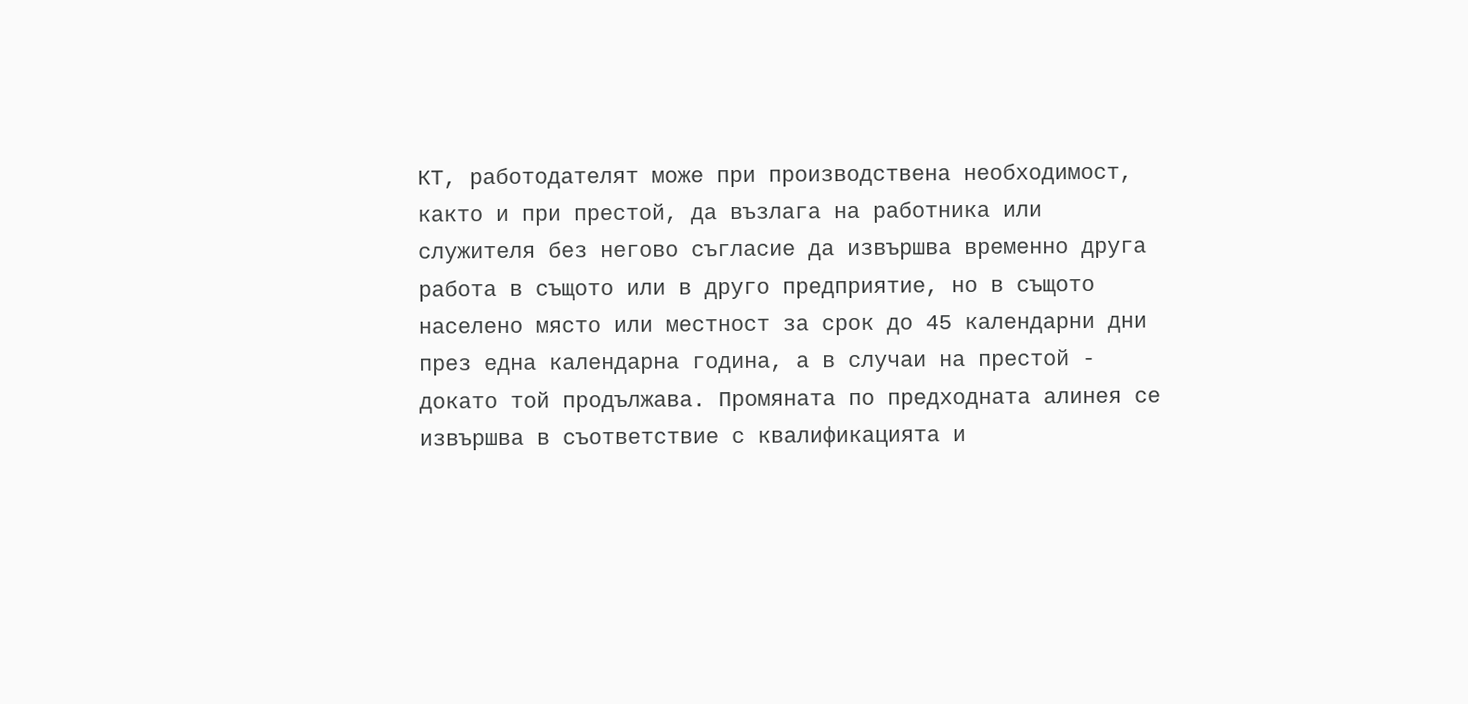КТ, работодателят може при производствена необходимост, както и при престой, да възлага на работника или служителя без негово съгласие да извършва временно друга работа в същото или в друго предприятие, но в същото населено място или местност за срок до 45 календарни дни през една календарна година, а в случаи на престой - докато той продължава. Промяната по предходната алинея се извършва в съответствие с квалификацията и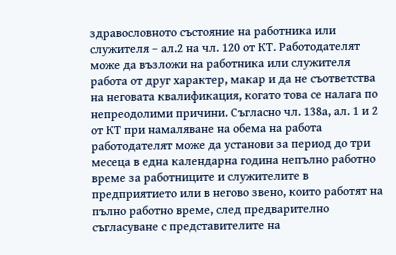здравословното състояние на работника или служителя – ал.2 на чл. 120 от КТ. Работодателят може да възложи на работника или служителя работа от друг характер, макар и да не съответства на неговата квалификация, когато това се налага по непреодолими причини. Съгласно чл. 138а, ал. 1 и 2 от КТ при намаляване на обема на работа работодателят може да установи за период до три месеца в една календарна година непълно работно време за работниците и служителите в предприятието или в негово звено, които работят на пълно работно време, след предварително съгласуване с представителите на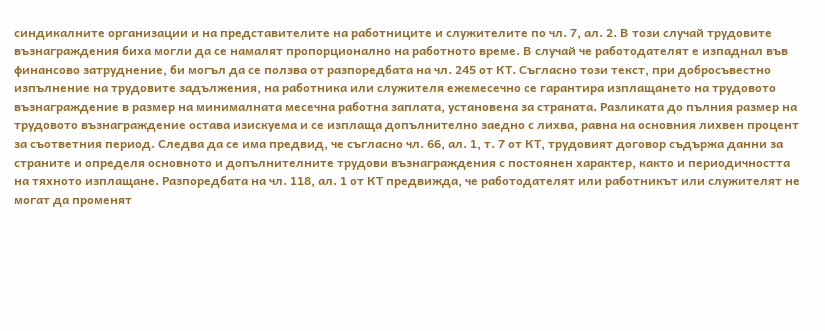синдикалните организации и на представителите на работниците и служителите по чл. 7, ал. 2. В този случай трудовите възнаграждения биха могли да се намалят пропорционално на работното време. В случай че работодателят е изпаднал във финансово затруднение, би могъл да се ползва от разпоредбата на чл. 245 от КТ. Съгласно този текст, при добросъвестно изпълнение на трудовите задължения, на работника или служителя ежемесечно се гарантира изплащането на трудовото възнаграждение в размер на минималната месечна работна заплата, установена за страната. Разликата до пълния размер на трудовото възнаграждение остава изискуема и се изплаща допълнително заедно с лихва, равна на основния лихвен процент за съответния период. Следва да се има предвид, че съгласно чл. 66, ал. 1, т. 7 от КТ, трудовият договор съдържа данни за страните и определя основното и допълнителните трудови възнаграждения с постоянен характер, както и периодичността на тяхното изплащане. Разпоредбата на чл. 118, ал. 1 от КТ предвижда, че работодателят или работникът или служителят не могат да променят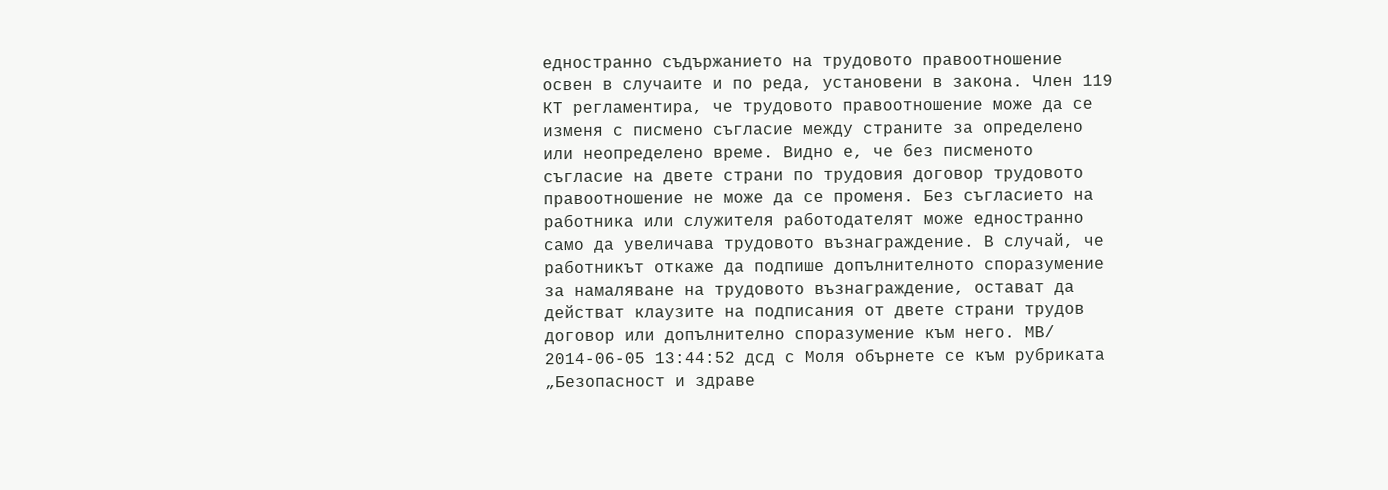едностранно съдържанието на трудовото правоотношение освен в случаите и по реда, установени в закона. Член 119 КТ регламентира, че трудовото правоотношение може да се изменя с писмено съгласие между страните за определено или неопределено време. Видно е, че без писменото съгласие на двете страни по трудовия договор трудовото правоотношение не може да се променя. Без съгласието на работника или служителя работодателят може едностранно само да увеличава трудовото възнаграждение. В случай, че работникът откаже да подпише допълнителното споразумение за намаляване на трудовото възнаграждение, остават да действат клаузите на подписания от двете страни трудов договор или допълнително споразумение към него. МВ/
2014-06-05 13:44:52 дсд с Моля обърнете се към рубриката „Безопасност и здраве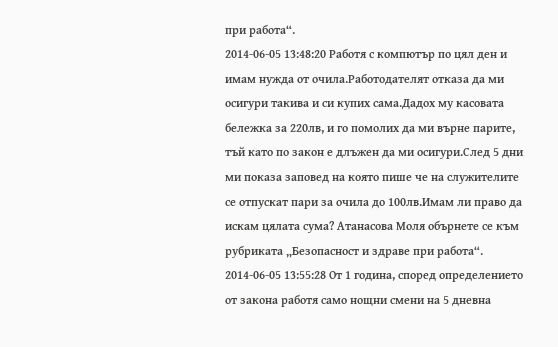при работа“.
2014-06-05 13:48:20 Работя с компютър по цял ден и имам нужда от очила.Работодателят отказа да ми осигури такива и си купих сама.Дадох му касовата бележка за 220лв, и го помолих да ми върне парите, тъй като по закон е длъжен да ми осигури.След 5 дни ми показа заповед на която пише че на служителите се отпускат пари за очила до 100лв.Имам ли право да искам цялата сума? Атанасова Моля обърнете се към рубриката „Безопасност и здраве при работа“.
2014-06-05 13:55:28 От 1 година, според определението от закона работя само нощни смени на 5 дневна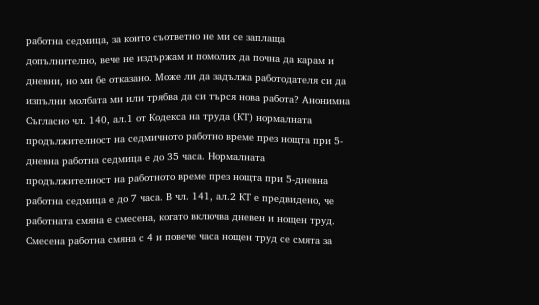работна седмица, за които съответно не ми се заплаща допълнително, вече не издържам и помолих да почна да карам и дневни, но ми бе отказано. Може ли да задължа работодателя си да изпълни молбата ми или трябва да си търся нова работа? Анонимна Съгласно чл. 140, ал.1 от Кодекса на труда (КТ) нормалната продължителност на седмичното работно време през нощта при 5-дневна работна седмица е до 35 часа. Нормалната продължителност на работното време през нощта при 5-дневна работна седмица е до 7 часа. В чл. 141, ал.2 КТ е предвидено, че работната смяна е смесена, когато включва дневен и нощен труд. Смесена работна смяна с 4 и повече часа нощен труд се смята за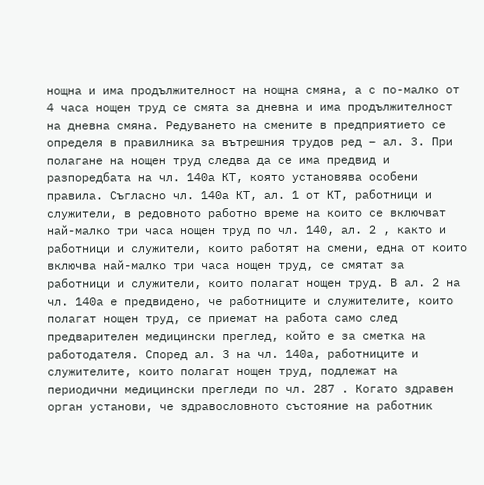нощна и има продължителност на нощна смяна, а с по-малко от 4 часа нощен труд се смята за дневна и има продължителност на дневна смяна. Редуването на смените в предприятието се определя в правилника за вътрешния трудов ред – ал. 3. При полагане на нощен труд следва да се има предвид и разпоредбата на чл. 140а КТ, която установява особени правила. Съгласно чл. 140а КТ, ал. 1 от КТ, работници и служители, в редовното работно време на които се включват най-малко три часа нощен труд по чл. 140, ал. 2 , както и работници и служители, които работят на смени, една от които включва най-малко три часа нощен труд, се смятат за работници и служители, които полагат нощен труд. В ал. 2 на чл. 140а е предвидено, че работниците и служителите, които полагат нощен труд, се приемат на работа само след предварителен медицински преглед, който е за сметка на работодателя. Според ал. 3 на чл. 140а, работниците и служителите, които полагат нощен труд, подлежат на периодични медицински прегледи по чл. 287 . Когато здравен орган установи, че здравословното състояние на работник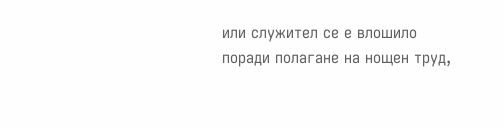или служител се е влошило поради полагане на нощен труд,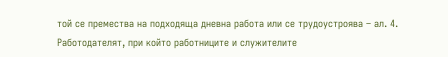той се премества на подходяща дневна работа или се трудоустроява – ал. 4. Работодателят, при който работниците и служителите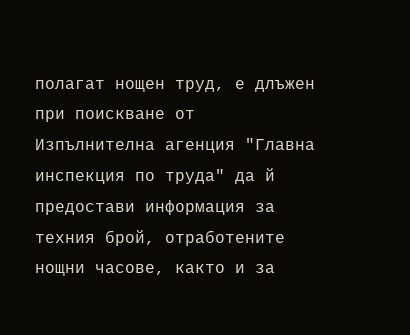полагат нощен труд, е длъжен при поискване от Изпълнителна агенция "Главна инспекция по труда" да й предостави информация за техния брой, отработените нощни часове, както и за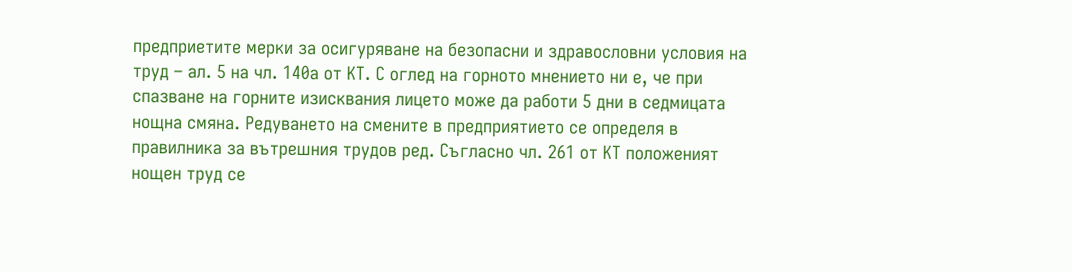предприетите мерки за осигуряване на безопасни и здравословни условия на труд – ал. 5 на чл. 140а от КТ. С оглед на горното мнението ни е, че при спазване на горните изисквания лицето може да работи 5 дни в седмицата нощна смяна. Редуването на смените в предприятието се определя в правилника за вътрешния трудов ред. Съгласно чл. 261 от КТ положеният нощен труд се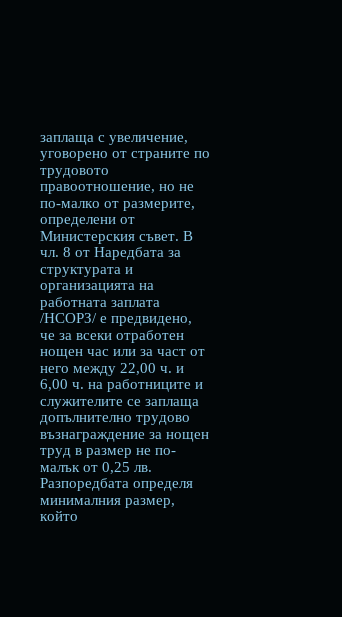заплаща с увеличение, уговорено от страните по трудовото правоотношение, но не по-малко от размерите, определени от Министерския съвет. В чл. 8 от Наредбата за структурата и организацията на работната заплата /НСОРЗ/ е предвидено, че за всеки отработен нощен час или за част от него между 22,00 ч. и 6,00 ч. на работниците и служителите се заплаща допълнително трудово възнаграждение за нощен труд в размер не по-малък от 0,25 лв. Разпоредбата определя минималния размер, който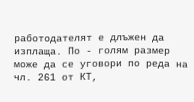работодателят е длъжен да изплаща. По - голям размер може да се уговори по реда на чл. 261 от КТ,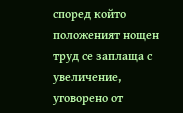според който положеният нощен труд се заплаща с увеличение, уговорено от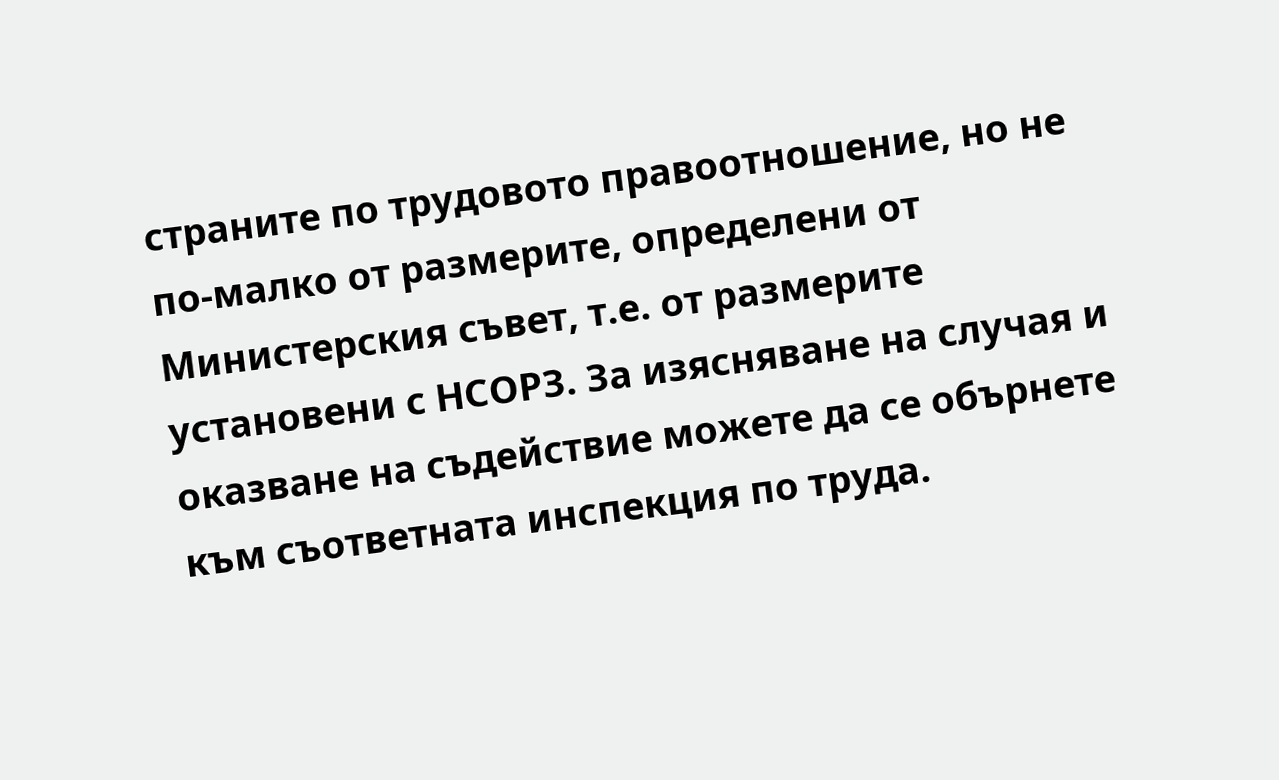страните по трудовото правоотношение, но не по-малко от размерите, определени от Министерския съвет, т.е. от размерите установени с НСОРЗ. За изясняване на случая и оказване на съдействие можете да се обърнете към съответната инспекция по труда.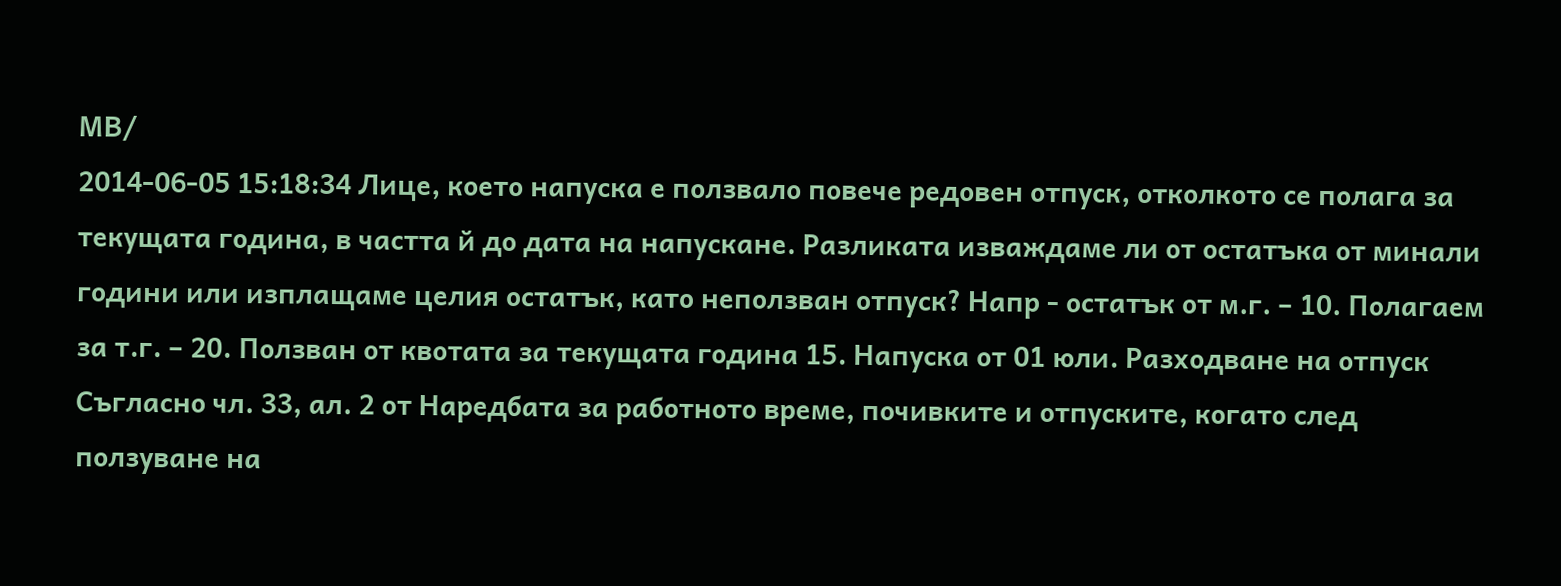МВ/
2014-06-05 15:18:34 Лице, което напуска е ползвало повече редовен отпуск, отколкото се полага за текущата година, в частта й до дата на напускане. Разликата изваждаме ли от остатъка от минали години или изплащаме целия остатък, като неползван отпуск? Напр - остатък от м.г. – 10. Полагаем за т.г. – 20. Ползван от квотата за текущата година 15. Напуска от 01 юли. Разходване на отпуск Съгласно чл. 33, ал. 2 от Наредбата за работното време, почивките и отпуските, когато след ползуване на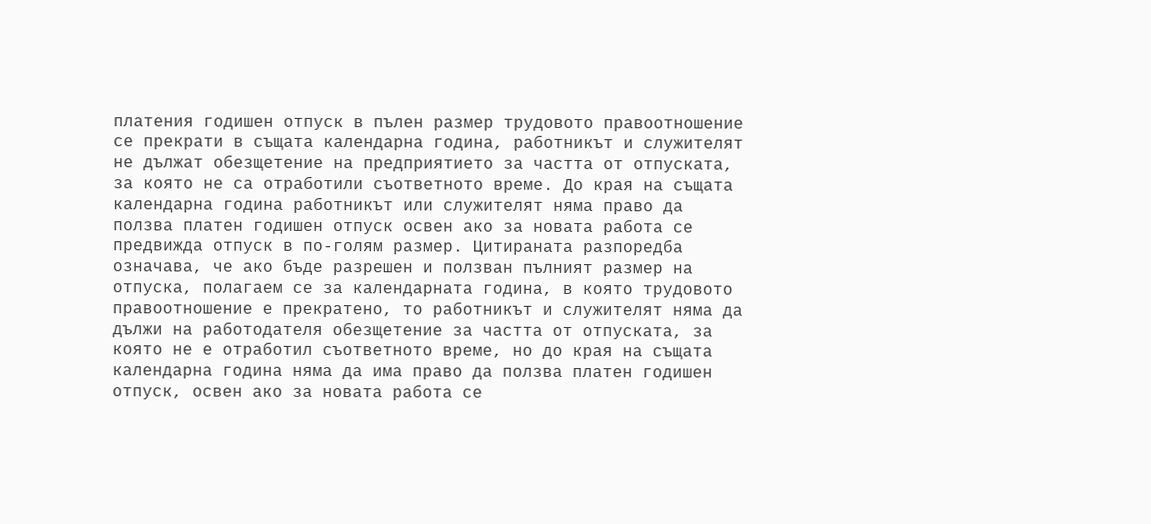платения годишен отпуск в пълен размер трудовото правоотношение се прекрати в същата календарна година, работникът и служителят не дължат обезщетение на предприятието за частта от отпуската, за която не са отработили съответното време. До края на същата календарна година работникът или служителят няма право да ползва платен годишен отпуск освен ако за новата работа се предвижда отпуск в по-голям размер. Цитираната разпоредба означава, че ако бъде разрешен и ползван пълният размер на отпуска, полагаем се за календарната година, в която трудовото правоотношение е прекратено, то работникът и служителят няма да дължи на работодателя обезщетение за частта от отпуската, за която не е отработил съответното време, но до края на същата календарна година няма да има право да ползва платен годишен отпуск, освен ако за новата работа се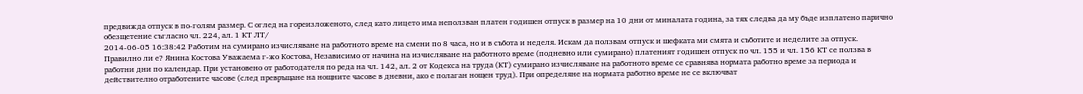предвижда отпуск в по-голям размер. С оглед на гореизложеното, след като лицето има неползван платен годишен отпуск в размер на 10 дни от миналата година, за тях следва да му бъде изплатено парично обезщетение съгласно чл. 224, ал. 1 КТ ЛТ/
2014-06-05 16:38:42 Работим на сумирано изчисляване на работното време на смени по 8 часа, но и в събота и неделя. Искам да ползвам отпуск и шефката ми смята и съботите и неделите за отпуск. Правилно ли е? Янина Костова Уважаема г-жо Костова, Независимо от начина на изчисляване на работното време (подневно или сумирано) платеният годишен отпуск по чл. 155 и чл. 156 КТ се ползва в работни дни по календар. При установено от работодателя по реда на чл. 142, ал. 2 от Кодекса на труда (КТ) сумирано изчисляване на работното време се сравнява нормата работно време за периода и действително отработените часове (след превръщане на нощните часове в дневни, ако е полаган нощен труд). При определяне на нормата работно време не се включват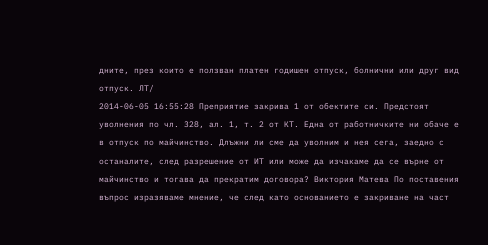дните, през които е ползван платен годишен отпуск, болнични или друг вид отпуск. ЛТ/
2014-06-05 16:55:28 Преприятие закрива 1 от обектите си. Предстоят уволнения по чл. 328, ал. 1, т. 2 от КТ. Една от работничките ни обаче е в отпуск по майчинство. Длъжни ли сме да уволним и нея сега, заедно с останалите, след разрешение от ИТ или може да изчакаме да се върне от майчинство и тогава да прекратим договора? Виктория Матева По поставения въпрос изразяваме мнение, че след като основанието е закриване на част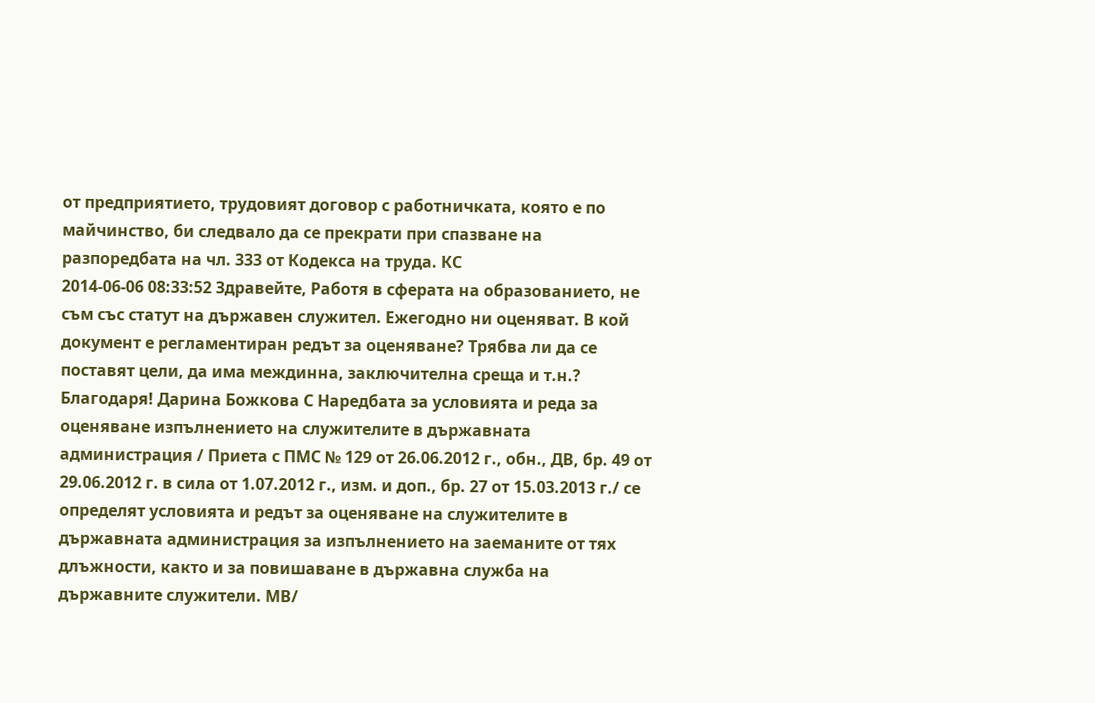от предприятието, трудовият договор с работничката, която е по майчинство, би следвало да се прекрати при спазване на разпоредбата на чл. 333 от Кодекса на труда. КС
2014-06-06 08:33:52 Здравейте, Работя в сферата на образованието, не съм със статут на държавен служител. Ежегодно ни оценяват. В кой документ е регламентиран редът за оценяване? Трябва ли да се поставят цели, да има междинна, заключителна среща и т.н.? Благодаря! Дарина Божкова С Наредбата за условията и реда за оценяване изпълнението на служителите в държавната администрация / Приета с ПМС № 129 от 26.06.2012 г., обн., ДВ, бр. 49 от 29.06.2012 г. в сила от 1.07.2012 г., изм. и доп., бр. 27 от 15.03.2013 г./ се определят условията и редът за оценяване на служителите в държавната администрация за изпълнението на заеманите от тях длъжности, както и за повишаване в държавна служба на държавните служители. МВ/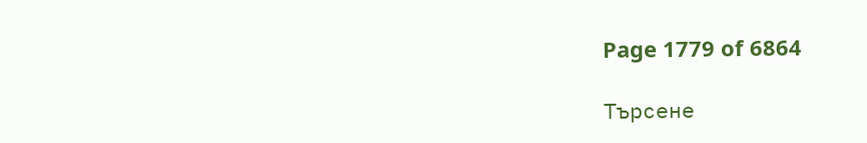Page 1779 of 6864

Търсене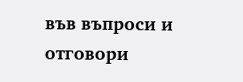във въпроси и отговори